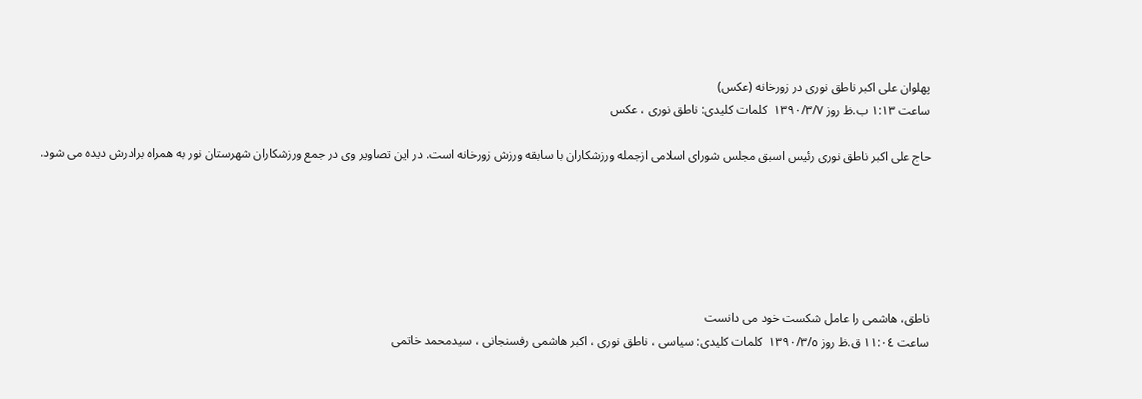پهلوان علی اکبر ناطق نوری در زورخانه (عکس)
ساعت ۱:۱۳ ب.ظ روز ۱۳٩٠/۳/٧  کلمات کلیدی: ناطق نوری ، عکس

حاج علی اکبر ناطق نوری رئیس اسبق مجلس شورای اسلامی ازجمله ورزشکاران با سابقه ورزش زورخانه است. در این تصاویر وی در جمع ورزشکاران شهرستان نور به همراه برادرش دیده می شود.






ناطق، هاشمی را عامل شکست خود می دانست
ساعت ۱۱:٠٤ ق.ظ روز ۱۳٩٠/۳/٥  کلمات کلیدی: سیاسی ، ناطق نوری ، اکبر هاشمی رفسنجانی ، سیدمحمد خاتمی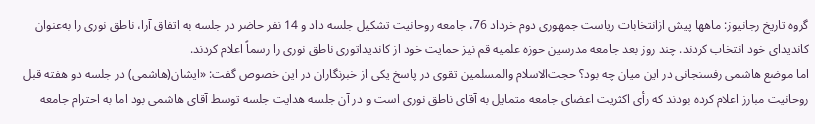گروه تاریخ رجانیوز: ماهها پیش ازانتخابات ریاست جمهوری دوم خرداد 76،‌ جامعه روحانیت تشکیل جلسه داد و 14 نفر حاضر در جلسه به اتفاق آرا، ناطق نوری را به‌عنوان کاندیدای خود انتخاب کردند. چند روز بعد جامعه مدرسین حوزه علمیه قم نیز حمایت خود از کاندیداتوری ناطق نوری را رسماً اعلام کردند.
اما موضع هاشمی رفسنجانی در این میان چه بود؟ حجت‌الاسلام والمسلمین تقوی در پاسخ یکی از خبرنگاران در این خصوص گفت: «ایشان(هاشمی) در جلسه دو هفته قبل روحانیت مبارز اعلام کرده بودند که رأی اکثریت اعضای جامعه متمایل به آقای ناطق نوری است و در آن جلسه هدایت جلسه توسط آقای هاشمی بود اما به احترام جامعه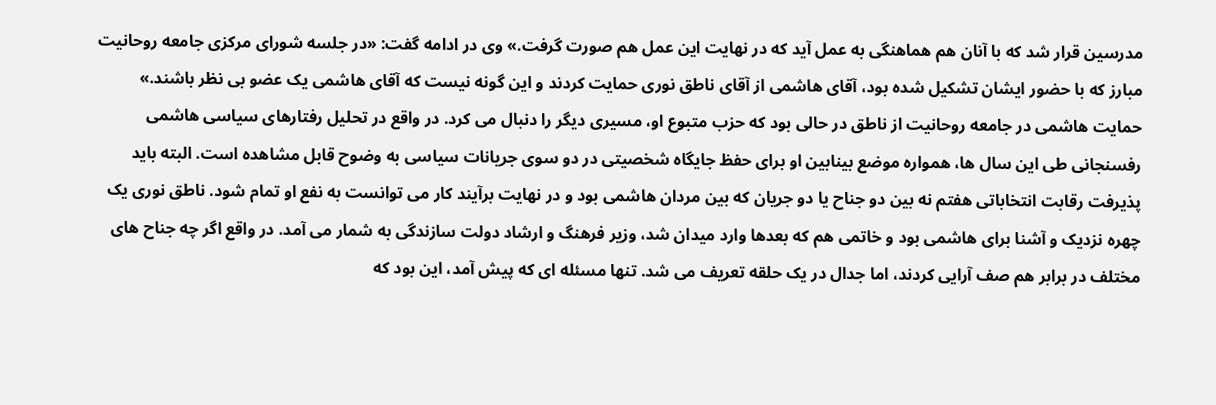مدرسین قرار شد که با آنان هم هماهنگی به عمل آید که در نهایت این عمل هم صورت گرفت.» وی در ادامه گفت: «در جلسه شورای مرکزی جامعه روحانیت مبارز که با حضور ایشان تشکیل شده بود، آقای هاشمی از آقای ناطق نوری حمایت کردند و این گونه نیست که آقای هاشمی یک عضو بی نظر باشند.»
حمایت هاشمی در جامعه روحانیت از ناطق در حالی بود که حزب متبوع او، مسیری دیگر را دنبال می کرد. در واقع در تحلیل رفتارهای سیاسی هاشمی رفسنجانی طی این سال ها، همواره موضع بینابین او برای حفظ جایگاه شخصیتی در دو سوی جریانات سیاسی به وضوح قابل مشاهده است. البته باید پذیرفت رقابت انتخاباتی هفتم نه بین دو جناح یا دو جریان که بین مردان هاشمی بود و در نهایت برآیند کار می توانست به نفع او تمام شود. ناطق نوری یک چهره نزدیک و آشنا برای هاشمی بود و خاتمی هم که بعدها وارد میدان شد، وزیر فرهنگ و ارشاد دولت سازندگی به شمار می آمد. در واقع اگر چه جناح های مختلف در برابر هم صف آرایی کردند، اما جدال در یک حلقه تعریف می شد. تنها مسئله ای که پیش آمد، این بود که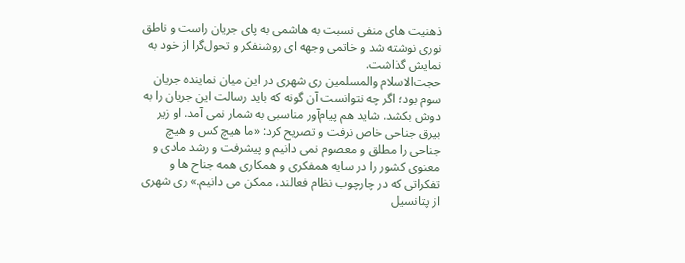ذهنیت های منفی نسبت به هاشمی به پای جریان راست و ناطق نوری نوشته شد و خاتمی وجهه ای روشنفکر و تحول‌گرا از خود به نمایش گذاشت.
حجت‌الاسلام والمسلمین ری شهری در این میان نماینده جریان سوم بود؛ اگر چه نتوانست آن گونه که باید رسالت این جریان را به دوش بکشد. شاید هم پیام‌آور مناسبی به شمار نمی آمد. او زیر بیرق جناحی خاص نرفت و تصریح کرد: «ما هیچ کس و هیچ جناحی را مطلق و معصوم نمی دانیم و پیشرفت و رشد مادی و معنوی کشور را در سایه همفکری و همکاری همه جناح ها و تفکراتی که در چارچوب نظام فعالند، ممکن می دانیم.» ری شهری از پتانسیل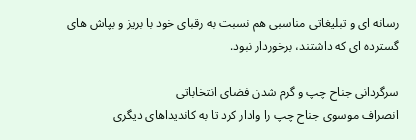رسانه ای و تبلیغاتی مناسبی هم نسبت به رقبای خود با بریز و بپاش های گسترده ای که داشتند، برخوردار نبود.

سرگردانی جناح چپ و گرم شدن فضای انتخاباتی
انصراف موسوی جناح چپ را وادار کرد تا به کاندیداهای دیگری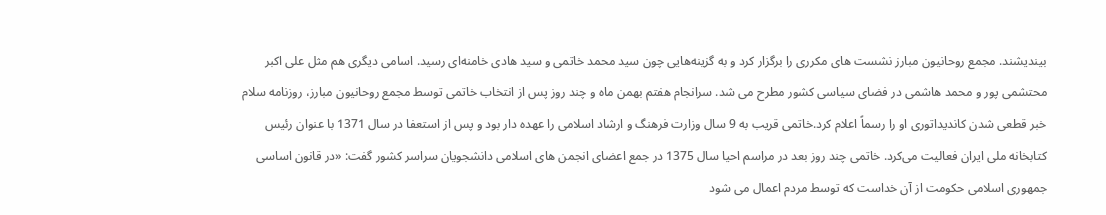بیندیشند. مجمع روحانیون مبارز نشست های مکرری را برگزار کرد و به گزینه‌هایی چون سید محمد خاتمی و سید هادی خامنه‌ای رسید. اسامی دیگری هم مثل علی اکبر محتشمی پور و محمد هاشمی در فضای سیاسی کشور مطرح می شد. سرانجام هفتم بهمن ماه و چند روز پس از انتخاب خاتمی توسط مجمع روحانیون مبارز، روزنامه سلام خبر قطعی شدن کاندیداتوری او را رسماً اعلام کرد.خاتمی قریب به 9 سال وزارت فرهنگ و ارشاد اسلامی را عهده دار بود و پس از استعفا در سال 1371 با عنوان رئیس کتابخانه ملی ایران فعالیت می‌کرد. خاتمی چند روز بعد در مراسم احیا سال 1375 در جمع اعضای انجمن های اسلامی دانشجویان سراسر کشور گفت: «در قانون اساسی جمهوری اسلامی حکومت از آن خداست که توسط مردم اعمال می شود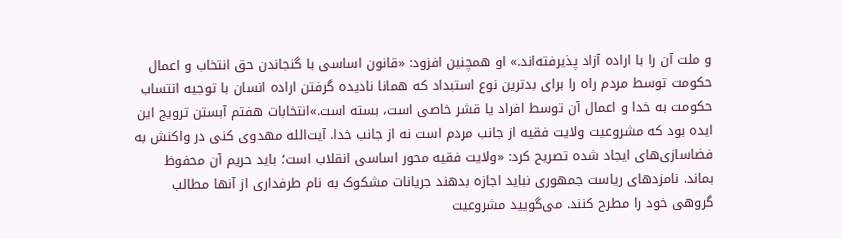و ملت آن را با اراده آزاد پذیرفته‌اند.» او همچنین افزود: «قانون اساسی با گنجاندن حق انتخاب و اعمال حکومت توسط مردم راه را برای بدترین نوع استبداد که همانا نادیده گرفتن اراده انسان با توجیه انتساب حکومت به خدا و اعمال آن توسط افراد یا قشر خاصی است، بسته است.»انتخابات هفتم آبستن ترویج این ایده بود که مشروعیت ولایت فقیه از جانب مردم است نه از جانب خدا. آیت‌الله مهدوی کنی در واکنش به فضاسازی‌های ایجاد شده تصریح کرد: «ولایت فقیه محور اساسی انقلاب است؛ باید حریم آن محفوظ بماند. نامزدهای ریاست جمهوری نباید اجازه بدهند جریانات مشکوک به نام طرفداری از آنها مطالب گروهی خود را مطرح کنند. می‌گویید مشروعیت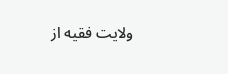ولایت فقیه از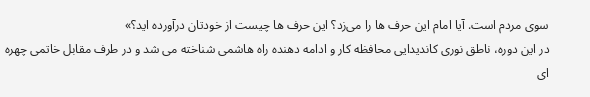سوی مردم است. آیا امام این حرف ها را می‌زد؟ این حرف ها چیست از خودتان درآورده اید؟»
در این دوره، ناطق نوری کاندیدایی محافظه کار و ادامه دهنده راه هاشمی شناخته می شد و در طرف مقابل خاتمی چهره ای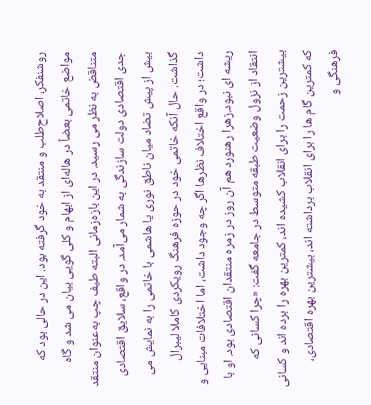روشنفکر، اصلاح‌طلب و منتقد به خود گرفته بود. این در حالی بود که مواضع خاتمی بعضاً در هاله‌ای از ابهام و کلی گویی بیان می شد و گاه متناقض به نظر می رسید. در این بازه‌زمانی البته طیف چپ به‌عنوان منتقد جدی اقتصادی دولت سازندگی به شمار می‌آمد. در واقع، سلایق اقتصادی بیش از پیش تضاد میان ناطق نوری یا هاشمی با خاتمی را به نمایش می گذاشت. حال آنکه خاتمی خود در حوزه فرهنگ رویکردی کاملا لیبرال داشت؛ در واقع اختلاف نظرها اگر چه وجود داشت، اما اختلافات مبنایی و ریشه ای نبود.زهرا رهنورد هم آن روز در زمره منتقدان اقتصادی بود. او با انتقاد از نزول وضعیت طبقه متوسط در جامعه گفت: «چرا کسانی که بیشترین زحمت را برای انقلاب کشیده اند، کمترین بهره را برده اند و کسانی که کمترین گام ها را برای انقلاب برداشته اند، بیشترین بهره اقتصادی، فرهنگی و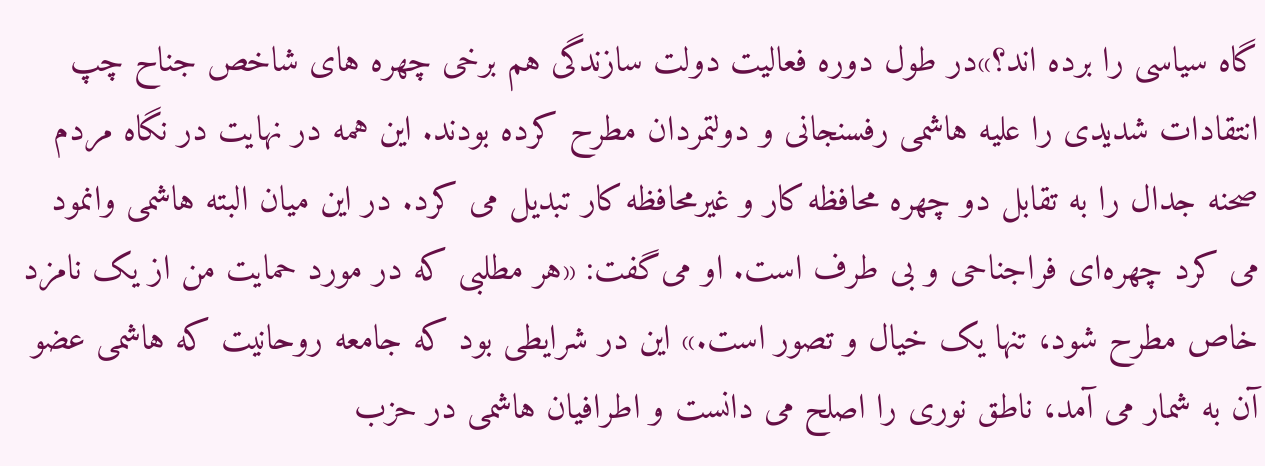گاه سیاسی را برده اند؟»در طول دوره فعالیت دولت سازندگی هم برخی چهره های شاخص جناح چپ انتقادات شدیدی را علیه هاشمی رفسنجانی و دولتمردان مطرح کرده بودند. این همه در نهایت در نگاه مردم صحنه جدال را به تقابل دو چهره محافظه کار و غیرمحافظه کار تبدیل می کرد. در این میان البته هاشمی وانمود می کرد چهره‌ای فراجناحی و بی طرف است. او می‌گفت: «هر مطلبی که در مورد حمایت من از یک نامزد خاص مطرح شود، تنها یک خیال و تصور است.» این در شرایطی بود که جامعه روحانیت که هاشمی عضو آن به شمار می آمد، ناطق نوری را اصلح می دانست و اطرافیان هاشمی در حزب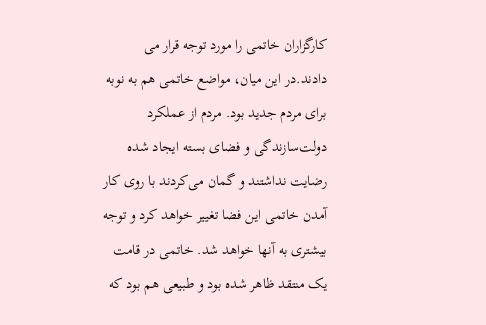کارگزاران خاتمی را مورد توجه قرار می دادند.در این میان، مواضع خاتمی هم به نوبه برای مردم جدید بود. مردم از عملکرد دولت‌سازندگی و فضای بسته ایجاد شده رضایت نداشتند و گمان می‌کردند با روی کار آمدن خاتمی این فضا تغییر خواهد کرد و توجه بیشتری به آنها خواهد شد. خاتمی در قامت یک منتقد ظاهر شده بود و طبیعی هم بود که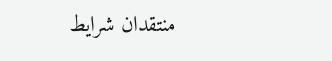منتقدان شرایط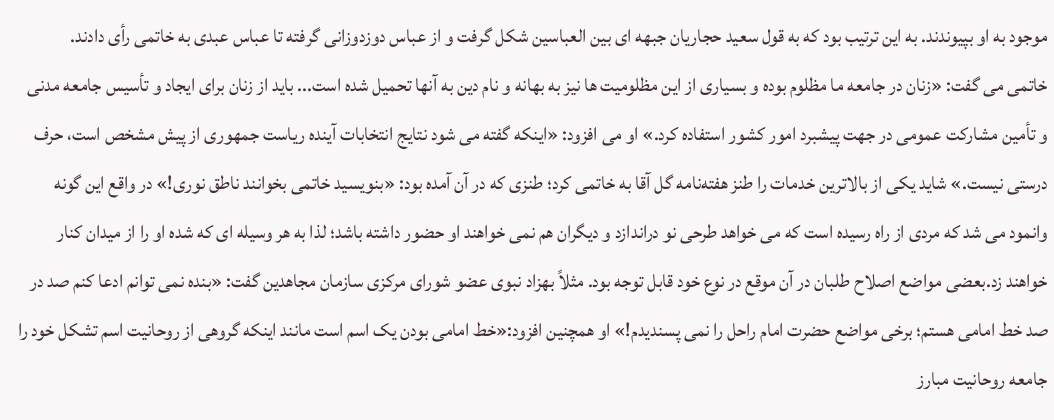موجود به او بپیوندند. به این ترتیب بود که به قول سعید حجاریان جبهه ای بین العباسین شکل گرفت و از عباس دوزدوزانی گرفته تا عباس عبدی به خاتمی رأی دادند.
خاتمی می گفت: «زنان در جامعه ما مظلوم بوده و بسیاری از این مظلومیت ها نیز به بهانه و نام دین به آنها تحمیل شده است... باید از زنان برای ایجاد و تأسیس جامعه مدنی و تأمین مشارکت عمومی در جهت پیشبرد امور کشور استفاده کرد.» او می افزود: «اینکه گفته می شود نتایج انتخابات آینده ریاست جمهوری از پیش مشخص است، حرف درستی نیست.» شاید یکی از بالاترین خدمات را طنز هفته‌نامه گل آقا به خاتمی کرد؛ طنزی که در آن آمده بود: «بنویسید خاتمی بخوانند ناطق نوری!» در واقع این گونه وانمود می شد که مردی از راه رسیده است که می خواهد طرحی نو دراندازد و دیگران هم نمی خواهند او حضور داشته باشد؛ لذا به هر وسیله ای که شده او را از میدان کنار خواهند زد.بعضی مواضع اصلاح طلبان در آن موقع در نوع خود قابل توجه بود. مثلاً بهزاد نبوی عضو شورای مرکزی سازمان مجاهدین گفت: «بنده نمی توانم ادعا کنم صد در صد خط امامی هستم؛ برخی مواضع حضرت امام راحل را نمی پسندیدم!» او همچنین افزود:«خط امامی بودن یک اسم است مانند اینکه گروهی از روحانیت اسم تشکل خود را جامعه روحانیت مبارز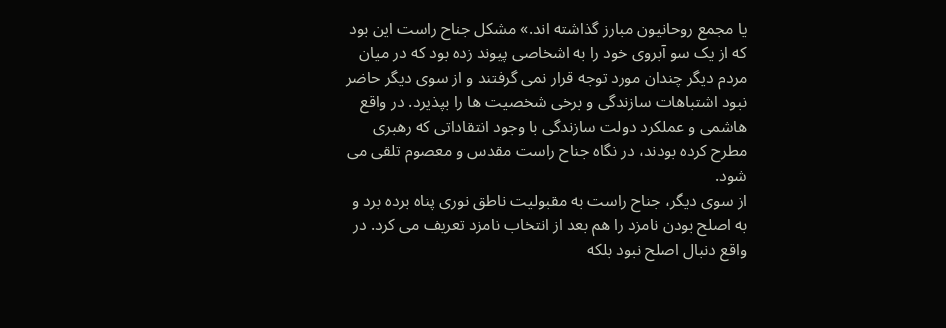یا مجمع روحانیون مبارز گذاشته اند.» مشکل جناح راست این بود که از یک سو آبروی خود را به اشخاصی پیوند زده بود که در میان مردم دیگر چندان مورد توجه قرار نمی گرفتند و از سوی دیگر حاضر نبود اشتباهات سازندگی و برخی شخصیت ها را بپذیرد. در واقع هاشمی و عملکرد دولت سازندگی با وجود انتقاداتی که رهبری مطرح کرده بودند، در نگاه جناح راست مقدس و معصوم تلقی می شود.
از سوی دیگر، جناح راست به مقبولیت ناطق نوری پناه برده برد و به اصلح بودن نامزد را هم بعد از انتخاب نامزد تعریف می کرد. در واقع دنبال اصلح نبود بلکه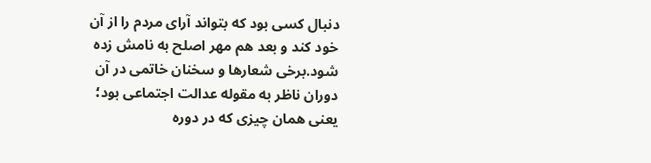دنبال کسی بود که بتواند آرای مردم را از آن خود کند و بعد هم مهر اصلح به نامش زده شود.برخی شعارها و سخنان خاتمی در آن دوران ناظر به مقوله عدالت اجتماعی بود؛ یعنی همان چیزی که در دوره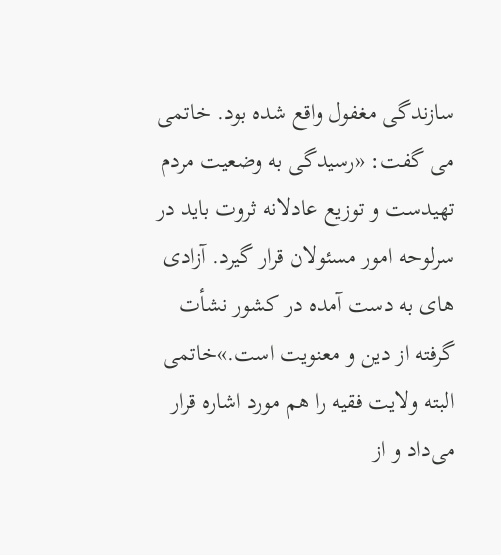سازندگی مغفول واقع شده بود. خاتمی می گفت: «رسیدگی به وضعیت مردم تهیدست و توزیع عادلانه ثروت باید در سرلوحه امور مسئولان قرار گیرد. آزادی های به دست آمده در کشور نشأت گرفته از دین و معنویت است.»خاتمی البته ولایت فقیه را هم مورد اشاره قرار می‌داد و از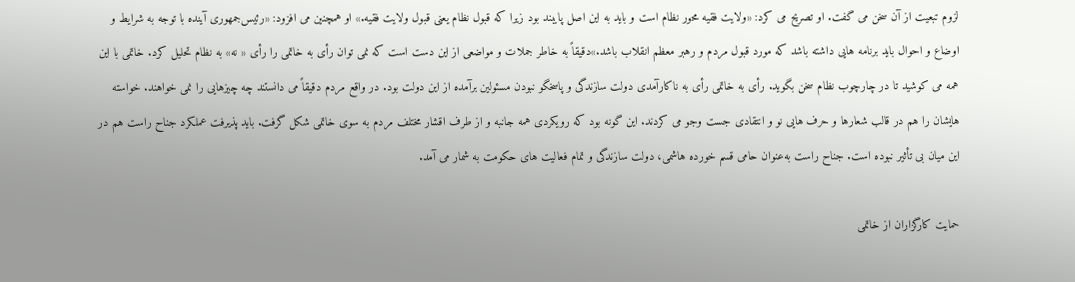لزوم تبعیت از آن سخن می گفت. او تصریح می کرد: «ولایت فقیه محور نظام است و باید به این اصل پایبند بود زیرا که قبول نظام یعنی قبول ولایت فقیه.» او همچنین می افزود: «رئیس‌جمهوری آینده با توجه به شرایط و اوضاع و احوال باید برنامه هایی داشته باشد که مورد قبول مردم و رهبر معظم انقلاب باشد.»دقیقاً به خاطر جملات و مواضعی از این دست است که نمی توان رأی به خاتمی را رأی « نه» به نظام تحلیل کرد. خاتمی با این همه می کوشید تا در چارچوب نظام سخن بگوید. رأی به خاتمی رأی به ناکارآمدی دولت سازندگی و پاسخگو نبودن مسئولین برآمده از این دولت بود. در واقع مردم دقیقاً می دانستند چه چیزهایی را نمی خواهند. خواسته هایشان را هم در قالب شعارها و حرف هایی نو و انتقادی جست وجو می کردند. این گونه بود که رویکردی همه جانبه و از طرف اقشار مختلف مردم به سوی خاتمی شکل گرفت. باید پذیرفت عملکرد جناح راست هم در این میان بی تأثیر نبوده است. جناح راست به‌عنوان حامی قسم خورده هاشمی، دولت سازندگی و تمام فعالیت های حکومت به شمار می آمد.

حمایت کارگزاران از خاتمی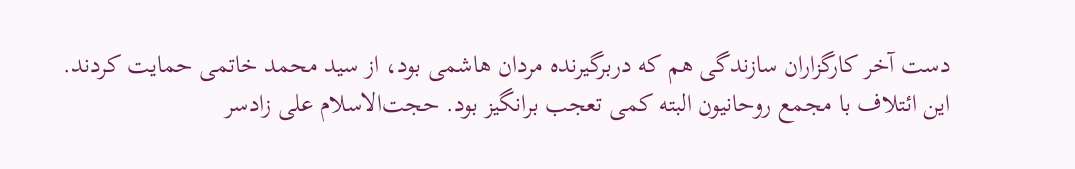دست آخر کارگزاران سازندگی هم که دربرگیرنده مردان هاشمی بود، از سید محمد خاتمی حمایت کردند. این ائتلاف با مجمع روحانیون البته کمی تعجب برانگیز بود. حجت‌الاسلام علی زادسر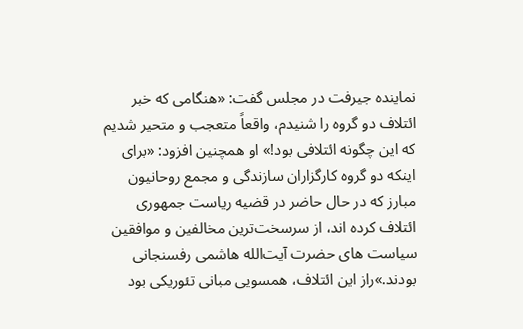نماینده جیرفت در مجلس گفت: «هنگامی که خبر ائتلاف دو گروه را شنیدم، واقعاً متعجب و متحیر شدیم که این چگونه ائتلافی بود!» او همچنین افزود: «برای اینکه دو گروه کارگزاران سازندگی و مجمع روحانیون مبارز که در حال حاضر در قضیه ریاست جمهوری ائتلاف کرده اند، از سرسخت‌ترین مخالفین و موافقین سیاست های حضرت آیت‌الله هاشمی رفسنجانی بودند.»راز این ائتلاف، همسویی مبانی تئوریکی بود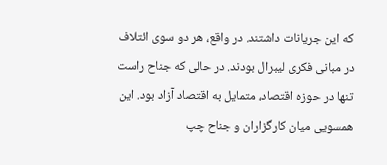که این جریانات داشتند. در واقع، هر دو سوی ائتلاف در مبانی فکری لیبرال بودند. در حالی که جناح راست تنها در حوزه اقتصاد، متمایل به اقتصاد آزاد بود. این همسویی میان کارگزاران و جناح چپ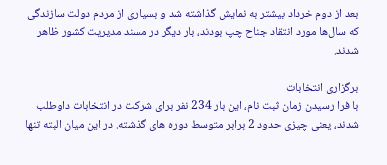بعد از دوم خرداد بیشتر به نمایش گذاشته شد و بسیاری از مردم دولت سازندگی که سال‌ها مورد انتقاد جناح چپ بودند، بار دیگر در مسند مدیریت کشور ظاهر شدند.

برگزاری انتخابات
با فرا رسیدن زمان ثبت نام، این بار 234 نفر برای شرکت در انتخابات داوطلب شدند، یعنی چیزی حدود 2 برابر متوسط دوره های گذشته. در این میان البته تنها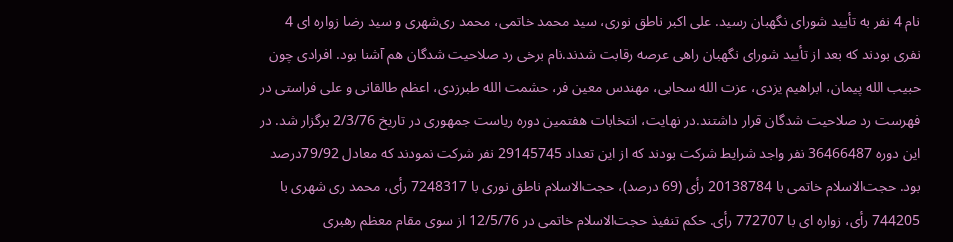نام 4 نفر به تأیید شورای نگهبان رسید. علی اکبر ناطق نوری، سید محمد خاتمی، محمد ری‌شهری و سید رضا زواره ای 4 نفری بودند که بعد از تأیید شورای نگهبان راهی عرصه رقابت شدند.نام برخی رد صلاحیت شدگان هم آشنا بود. افرادی چون حبیب الله پیمان، ابراهیم یزدی، عزت الله سحابی، مهندس معین فر، حشمت الله طبرزدی، اعظم طالقانی و علی فراستی در فهرست رد صلاحیت شدگان قرار داشتند.در نهایت، انتخابات هفتمین دوره ریاست جمهوری در تاریخ 2/3/76 برگزار شد. در این دوره 36466487 نفر واجد شرایط شرکت بودند که از این تعداد 29145745 نفر شرکت نمودند که معادل 79/92درصد بود. حجت‌الاسلام خاتمی با 20138784 رأی (69 درصد)، حجت‌الاسلام ناطق نوری با 7248317 رأی، محمد ری شهری با 744205 رأی، زواره ای با 772707 رأی. حکم تنفیذ حجت‌الاسلام خاتمی در 12/5/76 از سوی مقام معظم رهبری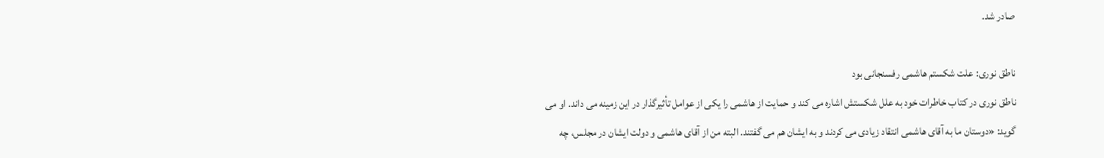صادر شد.

ناطق نوری: علت شکستم هاشمی رفسنجانی بود
ناطق نوری در کتاب خاطرات خود به علل شکستش اشاره می کند و حمایت از هاشمی را یکی از عوامل تأثیرگذار در این زمینه می داند. او می گوید: «دوستان ما به آقای هاشمی انتقاد زیادی می کردند و به ایشان هم می گفتند. البته من از آقای هاشمی و دولت ایشان در مجلس، چه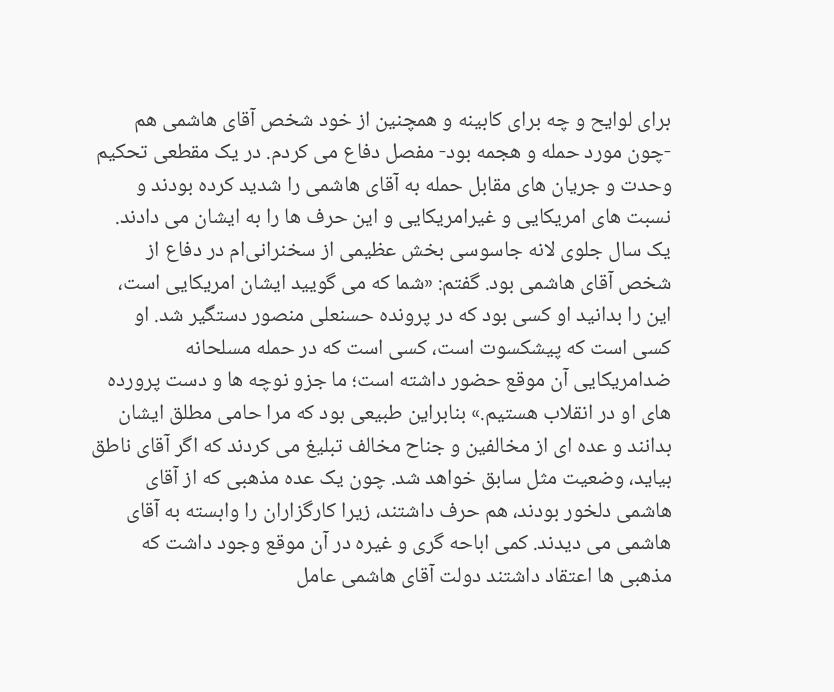برای لوایح و چه برای کابینه و همچنین از خود شخص آقای هاشمی هم -چون مورد حمله و هجمه بود- مفصل دفاع می کردم. در یک مقطعی تحکیم وحدت و جریان های مقابل حمله به آقای هاشمی را شدید کرده بودند و نسبت های امریکایی و غیرامریکایی و این حرف ها را به ایشان می دادند. یک سال جلوی لانه جاسوسی بخش عظیمی از سخنرانی‌ام در دفاع از شخص آقای هاشمی بود. گفتم: «شما که می گویید ایشان امریکایی است، این را بدانید او کسی بود که در پرونده حسنعلی منصور دستگیر شد. او کسی است که پیشکسوت است، کسی است که در حمله مسلحانه ضد‌امریکایی آن موقع حضور داشته است؛ ما جزو نوچه ها و دست پرورده های او در انقلاب هستیم.» بنابراین طبیعی بود که مرا حامی مطلق ایشان بدانند و عده ای از مخالفین و جناح مخالف تبلیغ می کردند که اگر آقای ناطق بیاید، وضعیت مثل سابق خواهد شد. چون یک عده مذهبی که از آقای هاشمی دلخور بودند، هم حرف داشتند، زیرا کارگزاران را وابسته به آقای هاشمی می دیدند. کمی اباحه گری و غیره در آن موقع وجود داشت که مذهبی ها اعتقاد داشتند دولت آقای هاشمی عامل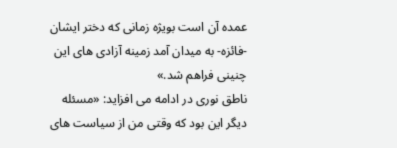عمده آن است بویژه زمانی که دختر ایشان -فائزه- به میدان آمد زمینه آزادی های این چنینی فراهم شد.»
ناطق نوری در ادامه می افزاید: «مسئله دیگر این بود که وقتی من از سیاست های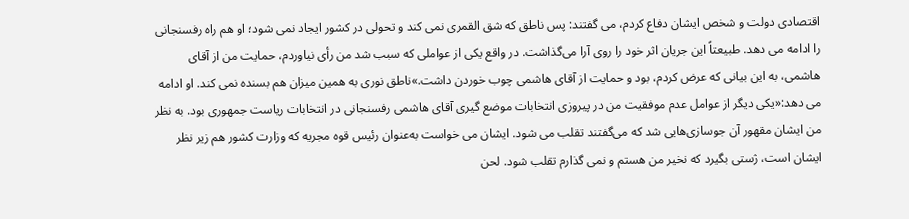اقتصادی دولت و شخص ایشان دفاع کردم، می گفتند: پس ناطق که شق القمری نمی کند و تحولی در کشور ایجاد نمی شود؛ او هم راه رفسنجانی را ادامه می دهد. طبیعتاً این جریان اثر خود را روی آرا می‌گذاشت. در واقع یکی از عواملی که سبب شد من رأی نیاوردم، حمایت من از آقای هاشمی، به این بیانی که عرض کردم، بود و حمایت از آقای هاشمی چوب خوردن داشت.»ناطق نوری به همین میزان هم بسنده نمی کند. او ادامه می دهد:«یکی دیگر از عوامل عدم موفقیت من در پیروزی انتخابات موضع گیری آقای هاشمی رفسنجانی در انتخابات ریاست جمهوری بود. به نظر من ایشان مقهور آن جوسازی‌هایی شد که می‌گفتند تقلب می شود. ایشان می خواست به‌عنوان رئیس قوه مجریه که وزارت کشور هم زیر نظر ایشان است، ژستی بگیرد که نخیر من هستم و نمی گذارم تقلب شود. لحن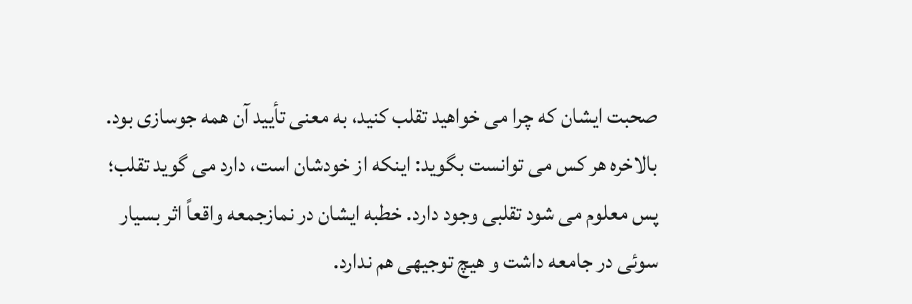صحبت ایشان که چرا می خواهید تقلب کنید، به معنی تأیید آن همه جوسازی بود. بالاخره هر کس می توانست بگوید: اینکه از خودشان است، دارد می گوید تقلب؛ پس معلوم می شود تقلبی وجود دارد. خطبه ایشان در نمازجمعه واقعاً اثر بسیار سوئی در جامعه داشت و هیچ توجیهی هم ندارد.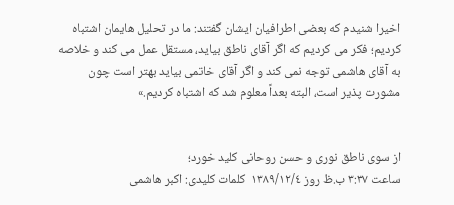اخیرا شنیدم که بعضی اطرافیان ایشان گفتند: ما در تحلیل هایمان اشتباه کردیم؛ فکر می کردیم که اگر آقای ناطق بیاید، مستقل عمل می کند و خلاصه به آقای هاشمی توجه نمی کند و اگر آقای خاتمی بیاید بهتر است چون مشورت پذیر است، البته بعداً معلوم شد که اشتباه کردیم.»


از سوی ناطق نوری و حسن روحانی کلید خورد؛
ساعت ۳:۳٧ ب.ظ روز ۱۳۸٩/۱٢/٤  کلمات کلیدی: اکبر هاشمی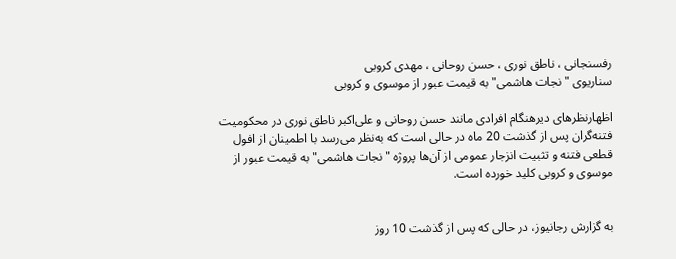رفسنجانی ، ناطق نوری ، حسن روحانی ، مهدی کروبی
سناریوی "نجات هاشمی" به قیمت عبور از موسوی و کروبی

اظهارنظرهای دیرهنگام افرادی مانند حسن روحانی و علی‌اکبر ناطق نوری در محکومیت فتنه‌گران پس از گذشت 20 ماه در حالی است که به‌نظر می‌رسد با اطمینان از افول قطعی فتنه و تثبیت انزجار عمومی از آن‌ها پروژه "نجات هاشمی" به قیمت عبور از موسوی و کروبی کلید خورده است.


به گزارش رجانیوز، در حالی که پس از گذشت 10 روز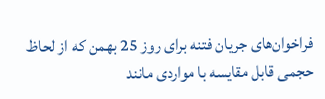فراخوان‌های جریان فتنه برای روز 25 بهمن که از لحاظ حجمی قابل مقایسه با مواردی مانند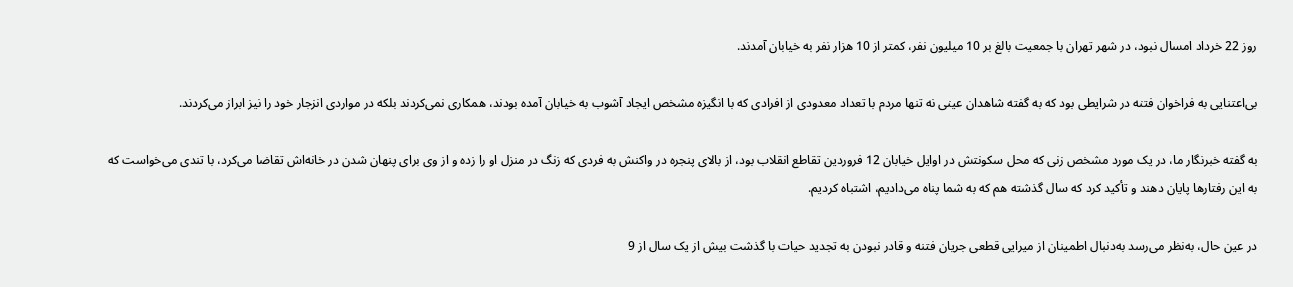روز 22 خرداد امسال نبود، در شهر تهران با جمعیت بالغ بر 10 میلیون نفر، کمتر از 10 هزار نفر به خیابان آمدند.

بی‌اعتنایی به فراخوان فتنه در شرایطی بود که به گفته شاهدان عینی نه تنها مردم با تعداد معدودی از افرادی که با انگیزه مشخص ایجاد آشوب به خیابان آمده بودند، همکاری نمی‌کردند بلکه در مواردی انزجار خود را نیز ابراز می‌کردند.

به گفته خبرنگار ما،‌ در یک مورد مشخص زنی که محل سکونتش در اوایل خیابان 12 فروردین تقاطع انقلاب بود،‌ از بالای پنجره در واکنش به فردی که زنگ در منزل او را زده و از وی برای پنهان شدن در خانه‌اش تقاضا می‌کرد، با تندی می‌خواست که به این رفتارها پایان دهند و تأکید کرد که سال گذشته هم که به شما پناه می‌دادیم، اشتباه کردیم.

در عین حال،‌ به‌نظر می‌رسد به‌دنبال اطمینان از میرایی قطعی جریان فتنه و قادر نبودن به تجدید حیات با گذشت بیش از یک سال از 9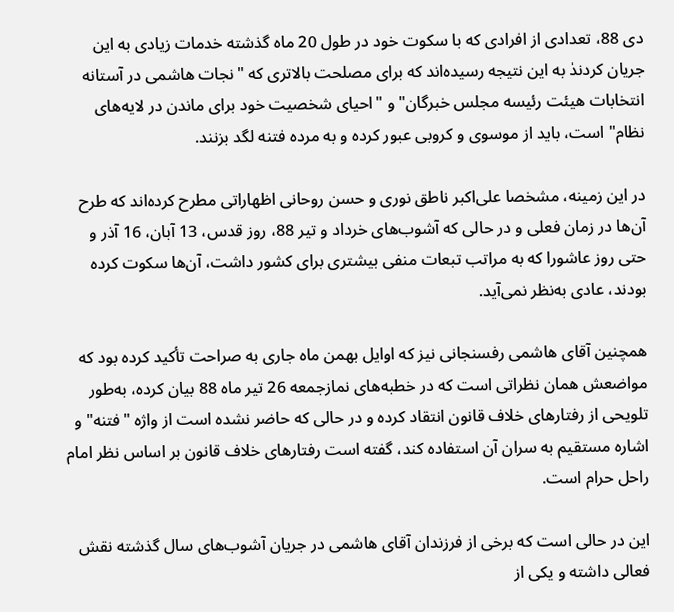دی 88، تعدادی از افرادی که با سکوت خود در طول 20 ماه گذشته خدمات زیادی به این جریان کردندٰ به این نتیجه رسیده‌اند که برای مصلحت بالاتری که "نجات هاشمی در آستانه انتخابات هیئت رئیسه مجلس خبرگان" و "احیای شخصیت خود برای ماندن در لایه‌های نظام" است، باید از موسوی و کروبی عبور کرده و به مرده فتنه لگد بزنند.

در این زمینه، مشخصا علی‌اکبر ناطق نوری و حسن روحانی اظهاراتی مطرح کرده‌اند که طرح آن‌ها در زمان فعلی و در حالی که آشوب‌های خرداد و تیر 88، روز قدس، 13 آبان، 16 آذر و حتی روز عاشورا که به مراتب تبعات منفی بیشتری برای کشور داشت، آن‌ها ‌سکوت کرده بودند، عادی به‌نظر نمی‌آید.

همچنین آقای هاشمی رفسنجانی نیز که اوایل بهمن ماه جاری به صراحت تأکید کرده بود که مواضعش همان نظراتی است که در خطبه‌های نمازجمعه 26 تیر ماه 88 بیان کرده، به‌طور تلویحی از رفتارهای خلاف قانون انتقاد کرده و در حالی که حاضر نشده است از واژه "فتنه" و اشاره مستقیم به سران آن استفاده کند، گفته است رفتارهای خلاف قانون بر اساس نظر امام راحل حرام است.

این در حالی است که برخی از فرزندان آقای هاشمی در جریان آشوب‌های سال گذشته نقش فعالی داشته و یکی از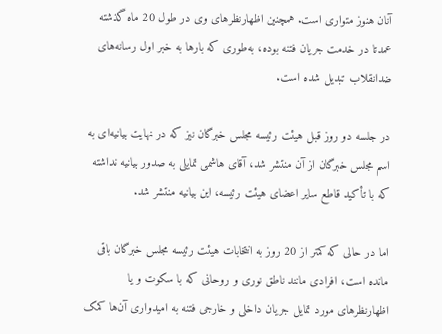آنان هنوز متواری است. همچنین اظهارنظرهای وی در طول 20 ماه گذشته عمدتا در خدمت جریان فتنه بوده، به‌طوری که بارها به خبر اول رسانه‌های ضدانقلاب تبدیل شده است.

در جلسه دو روز قبل هیئت رئیسه مجلس خبرگان نیز که در نهایت بیانیه‌ای به اسم مجلس خبرگان از آن منتشر شد،‌ آقای هاشمی تمایلی به صدور بیانیه نداشته که با تأکید قاطع سایر اعضای هیئت رئیسه، این بیانیه منتشر شد.

اما در حالی که کمتر از 20 روز به انتخابات هیئت رئیسه مجلس خبرگان باقی مانده است، افرادی مانند ناطق نوری و روحانی که با سکوت و یا اظهارنظرهای مورد تمایل جریان داخلی و خارجی فتنه به امیدواری آن‌ها کمک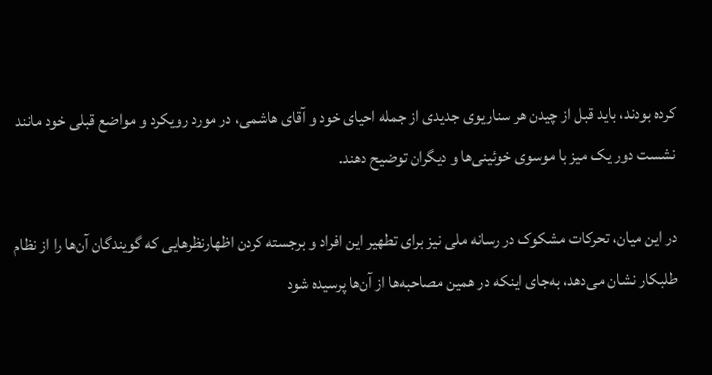کرده بودند، باید قبل از چیدن هر سناریوی جدیدی از جمله احیای خود و آقای هاشمی، در مورد رویکرد و مواضع قبلی خود مانند نشست دور یک میز با موسوی خوئینی‌ها و دیگران توضیح دهند.

در این میان، تحرکات مشکوک در رسانه ملی نیز برای تطهیر این افراد و برجسته کردن اظهارنظرهایی که گویندگان آن‌ها را از نظام طلبکار نشان می‌دهد، به‌جای اینکه در همین مصاحبه‌ها از آن‌ها پرسیده شود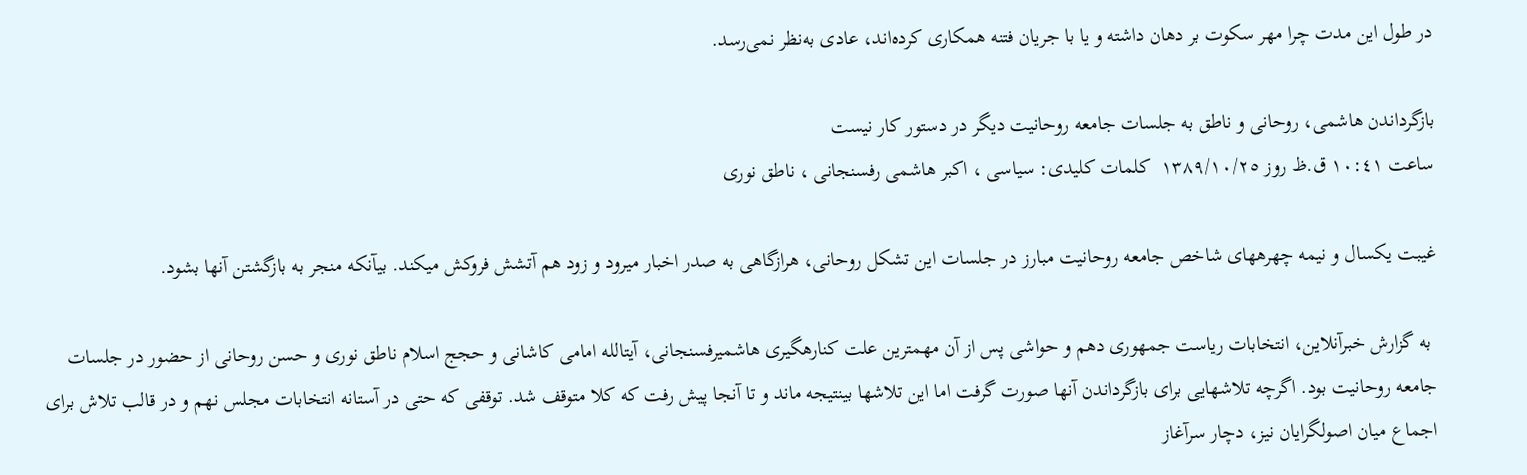در طول این مدت چرا مهر سکوت بر دهان داشته و یا با جریان فتنه همکاری کرده‌اند،‌ عادی به‌نظر نمی‌رسد.

بازگرداندن هاشمی، روحانی و ناطق به جلسات جامعه روحانیت دیگر در دستور کار نیست
ساعت ۱٠:٤۱ ق.ظ روز ۱۳۸٩/۱٠/٢٥  کلمات کلیدی: سیاسی ، اکبر هاشمی رفسنجانی ، ناطق نوری

غیبت یکسال و نیمه چهرههای شاخص جامعه روحانیت مبارز در جلسات این تشکل روحانی، هرازگاهی به صدر اخبار میرود و زود هم آتشش فروکش میکند. بیآنکه منجر به بازگشتن آنها بشود.

 به گزارش خبرآنلاین، انتخابات ریاست جمهوری دهم و حواشی پس از آن مهمترین علت کنارهگیری هاشمیرفسنجانی، آیتالله امامی کاشانی و حجج اسلام ناطق نوری و حسن روحانی از حضور در جلسات جامعه روحانیت بود. اگرچه تلاشهایی برای بازگرداندن آنها صورت گرفت اما این تلاشها بینتیجه ماند و تا آنجا پیش رفت که کلا متوقف شد. توقفی که حتی در آستانه انتخابات مجلس نهم و در قالب تلاش برای اجماع میان اصولگرایان نیز، دچار سرآغاز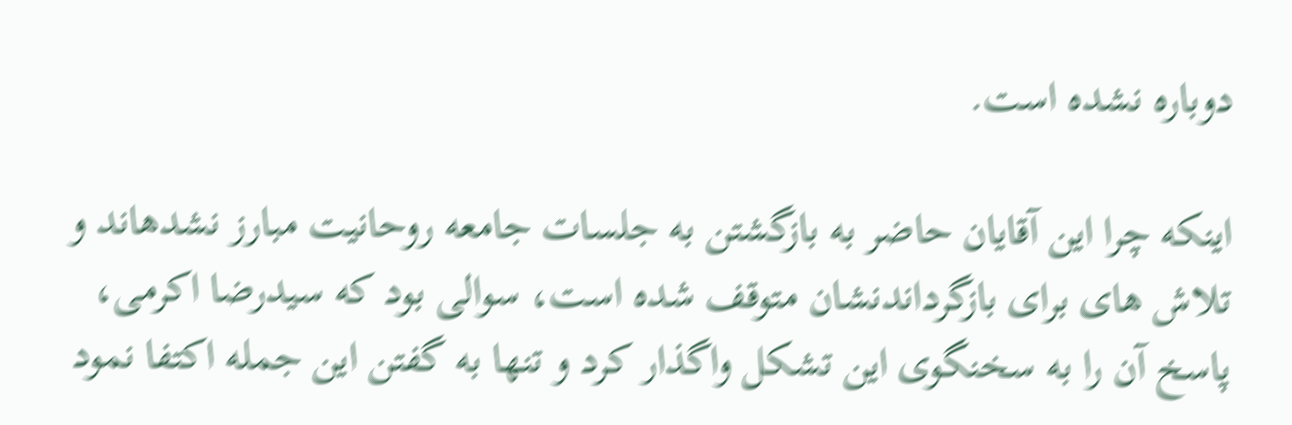دوباره نشده است.

اینکه چرا این آقایان حاضر به بازگشتن به جلسات جامعه روحانیت مبارز نشدهاند و تلاش های برای بازگرداندنشان متوقف شده است، سوالی بود که سیدرضا اکرمی، پاسخ آن را به سخنگوی این تشکل واگذار کرد و تنها به گفتن این جمله اکتفا نمود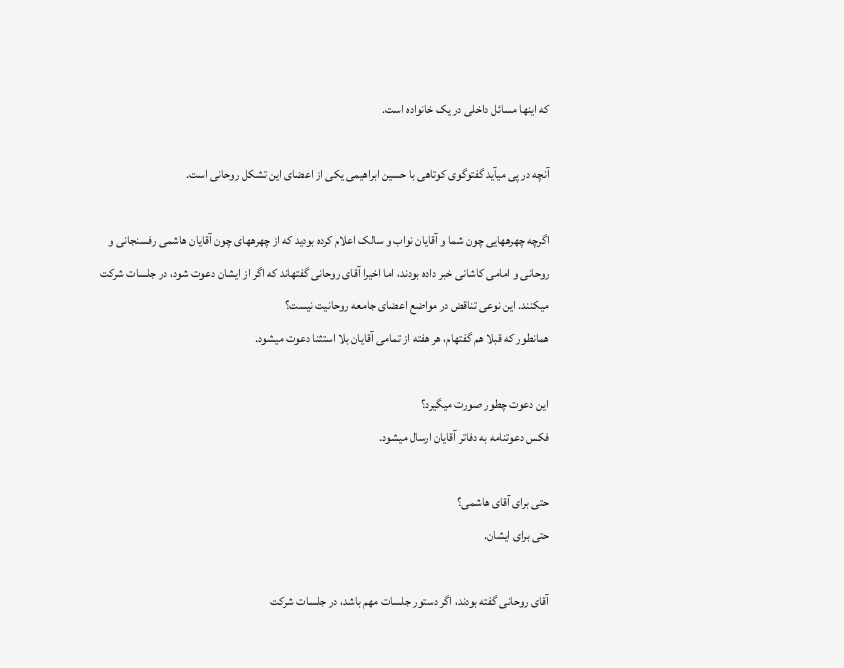که اینها مسائل داخلی در یک خانواده است.

آنچه در پی میآید گفتوگوی کوتاهی با حسین ابراهیمی یکی از اعضای این تشکل روحانی است.

اگرچه چهرههایی چون شما و آقایان نواب و سالک اعلام کرده بودید که از چهرههای چون آقایان هاشمی رفسنجانی و روحانی و امامی کاشانی خبر داده بودند، اما اخیرا آقای روحانی گفتهاند که اگر از ایشان دعوت شود، در جلسات شرکت میکنند. این نوعی تناقض در مواضع اعضای جامعه روحانیت نیست؟
همانطور که قبلا هم گفتهام، هر هفته از تمامی آقایان بلا استثنا دعوت میشود.

این دعوت چطور صورت میگیرد؟
فکس دعوتنامه به دفاتر آقایان ارسال میشود.

حتی برای آقای هاشمی؟
حتی برای ایشان.

آقای روحانی گفته بودند، اگر دستور جلسات مهم باشد، در جلسات شرکت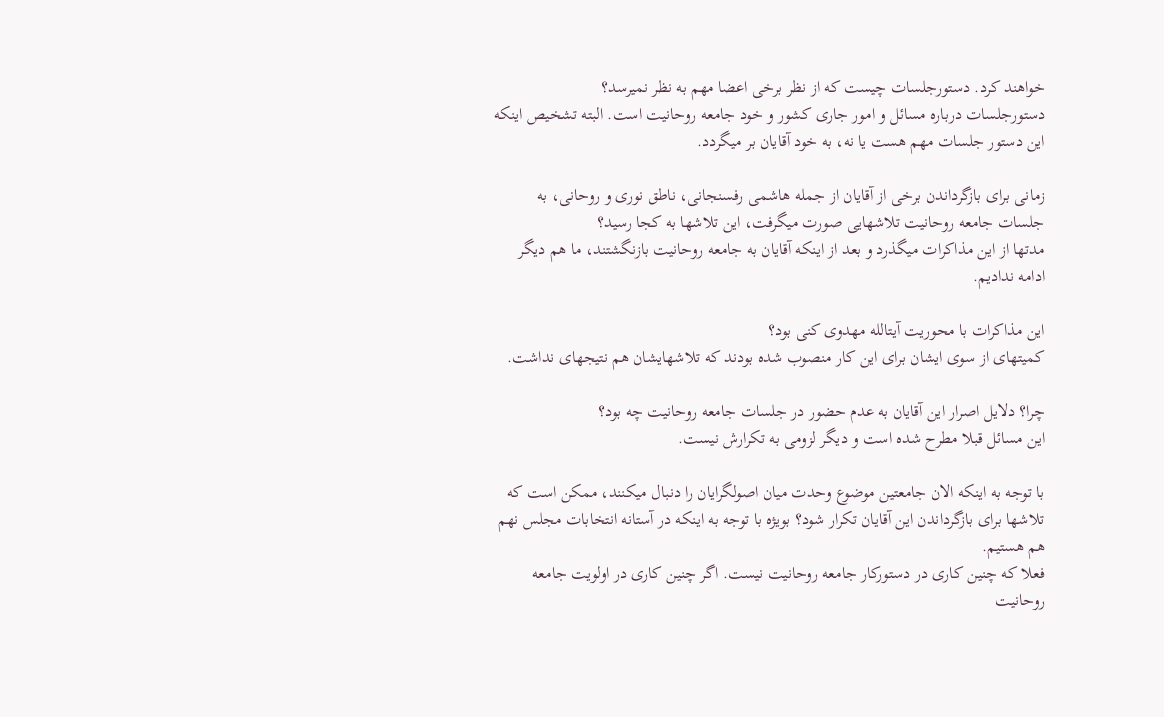خواهند کرد. دستورجلسات چیست که از نظر برخی اعضا مهم به نظر نمیرسد؟
دستورجلسات درباره مسائل و امور جاری کشور و خود جامعه روحانیت است. البته تشخیص اینکه این دستور جلسات مهم هست یا نه، به خود آقایان بر میگردد.

زمانی برای بازگرداندن برخی از آقایان از جمله هاشمی رفسنجانی، ناطق نوری و روحانی، به جلسات جامعه روحانیت تلاشهایی صورت میگرفت، این تلاشها به کجا رسید؟
مدتها از این مذاکرات میگذرد و بعد از اینکه آقایان به جامعه روحانیت بازنگشتند، ما هم دیگر ادامه ندادیم.

این مذاکرات با محوریت آیتالله مهدوی کنی بود؟
کمیتهای از سوی ایشان برای این کار منصوب شده بودند که تلاشهایشان هم نتیجهای نداشت.

چرا؟ دلایل اصرار این آقایان به عدم حضور در جلسات جامعه روحانیت چه بود؟
این مسائل قبلا مطرح شده است و دیگر لزومی به تکرارش نیست.

با توجه به اینکه الان جامعتین موضوع وحدت میان اصولگرایان را دنبال میکنند، ممکن است که تلاشها برای بازگرداندن این آقایان تکرار شود؟ بویژه با توجه به اینکه در آستانه انتخابات مجلس نهم هم هستیم.
فعلا که چنین کاری در دستورکار جامعه روحانیت نیست. اگر چنین کاری در اولویت جامعه روحانیت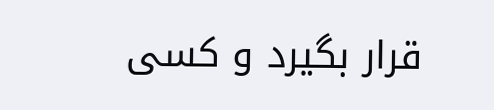قرار بگیرد و کسی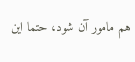هم مامور آن شود، حتما این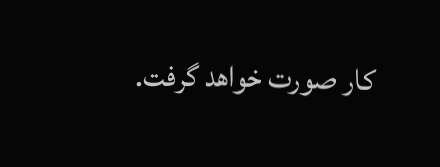کار صورت خواهد گرفت.